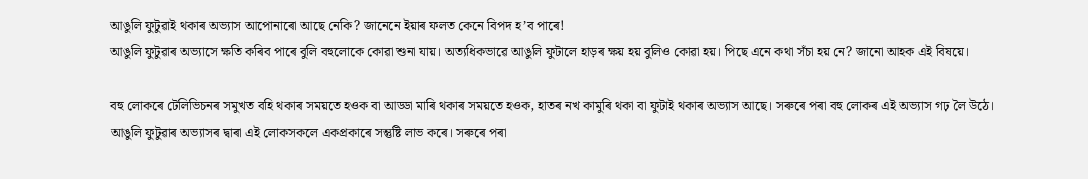আঙুলি ফুটুৱাই থকাৰ অভ্যাস আপোনাৰো আছে নেকি? জানেনে ইয়াৰ ফলত কেনে বিপদ হ’ব পাৰে!
আঙুলি ফুটুৱাৰ অভ্যাসে ক্ষতি কৰিব পাৰে বুলি বহুলোকে কোৱা শুনা যায়। অত্যধিকভাৱে আঙুলি ফুটালে হাড়ৰ ক্ষয় হয় বুলিও কোৱা হয়। পিছে এনে কথা সঁচা হয় নে? জানো আহক এই বিষয়ে।

বহু লোকৰে টেলিভিচনৰ সমুখত বহি থকাৰ সময়তে হওক বা আড্ডা মাৰি থকাৰ সময়তে হওক, হাতৰ নখ কামুৰি থকা বা ফুটাই থকাৰ অভ্যাস আছে। সৰুৰে পৰা বহু লোকৰ এই অভ্যাস গঢ় লৈ উঠে। আঙুলি ফুটুৱাৰ অভ্যাসৰ দ্বাৰা এই লোকসকলে একপ্ৰকাৰে সন্তুষ্টি লাভ কৰে। সৰুৰে পৰা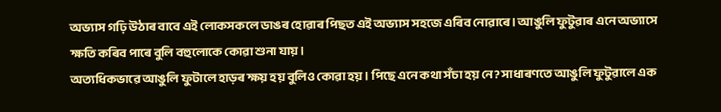অভ্যাস গঢ়ি উঠাৰ বাবে এই লোকসকলে ডাঙৰ হোৱাৰ পিছত এই অভ্যাস সহজে এৰিব নোৱাৰে। আঙুলি ফুটুৱাৰ এনে অভ্যাসে ক্ষতি কৰিব পাৰে বুলি বহুলোকে কোৱা শুনা যায়।
অত্যধিকভাৱে আঙুলি ফুটালে হাড়ৰ ক্ষয় হয় বুলিও কোৱা হয়। পিছে এনে কথা সঁচা হয় নে? সাধাৰণতে আঙুলি ফুটুৱালে এক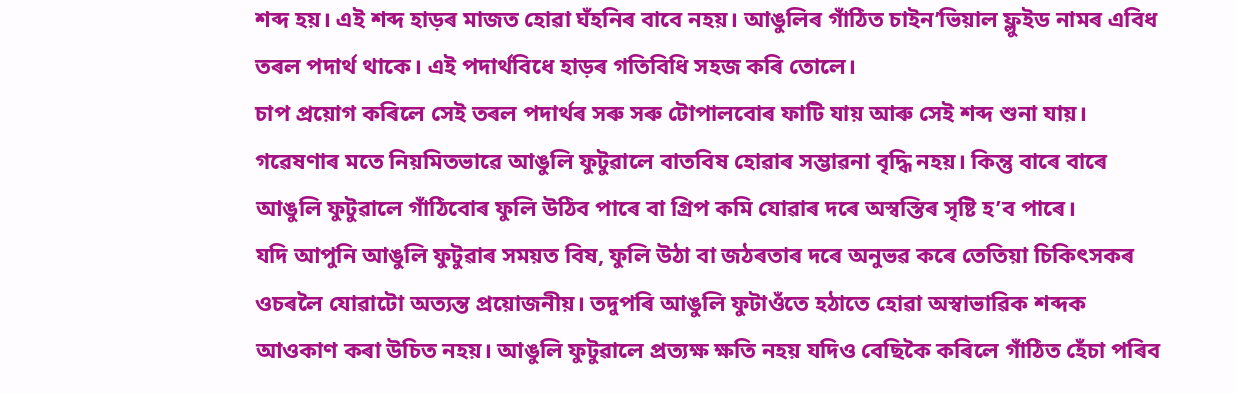শব্দ হয়। এই শব্দ হাড়ৰ মাজত হোৱা ঘঁহনিৰ বাবে নহয়। আঙুলিৰ গাঁঠিত চাইন’ভিয়াল ফ্লুইড নামৰ এবিধ তৰল পদাৰ্থ থাকে। এই পদাৰ্থবিধে হাড়ৰ গতিবিধি সহজ কৰি তোলে।
চাপ প্ৰয়োগ কৰিলে সেই তৰল পদাৰ্থৰ সৰু সৰু টোপালবোৰ ফাটি যায় আৰু সেই শব্দ শুনা যায়। গৱেষণাৰ মতে নিয়মিতভাৱে আঙুলি ফুটুৱালে বাতবিষ হোৱাৰ সম্ভাৱনা বৃদ্ধি নহয়। কিন্তু বাৰে বাৰে আঙুলি ফুটুৱালে গাঁঠিবোৰ ফুলি উঠিব পাৰে বা গ্ৰিপ কমি যোৱাৰ দৰে অস্বস্তিৰ সৃষ্টি হ’ব পাৰে।
যদি আপুনি আঙুলি ফুটুৱাৰ সময়ত বিষ, ফুলি উঠা বা জঠৰতাৰ দৰে অনুভৱ কৰে তেতিয়া চিকিৎসকৰ ওচৰলৈ যোৱাটো অত্যন্ত প্ৰয়োজনীয়। তদুপৰি আঙুলি ফুটাওঁতে হঠাতে হোৱা অস্বাভাৱিক শব্দক আওকাণ কৰা উচিত নহয়। আঙুলি ফুটুৱালে প্ৰত্যক্ষ ক্ষতি নহয় যদিও বেছিকৈ কৰিলে গাঁঠিত হেঁচা পৰিব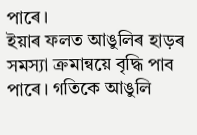পাৰে।
ইয়াৰ ফলত আঙুলিৰ হাড়ৰ সমস্যা ক্ৰমান্বয়ে বৃদ্ধি পাব পাৰে। গতিকে আঙুলি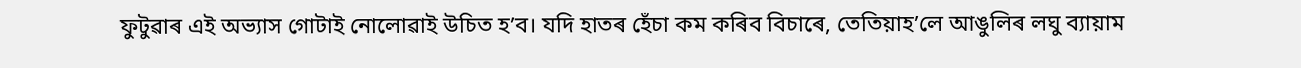ফুটুৱাৰ এই অভ্যাস গোটাই নোলোৱাই উচিত হ’ব। যদি হাতৰ হেঁচা কম কৰিব বিচাৰে, তেতিয়াহ’লে আঙুলিৰ লঘু ব্যায়াম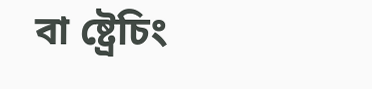বা ষ্ট্ৰেচিং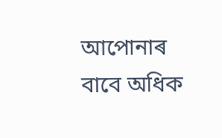আপোনাৰ বাবে অধিক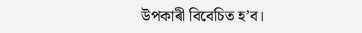উপকাৰী বিবেচিত হ’ব।